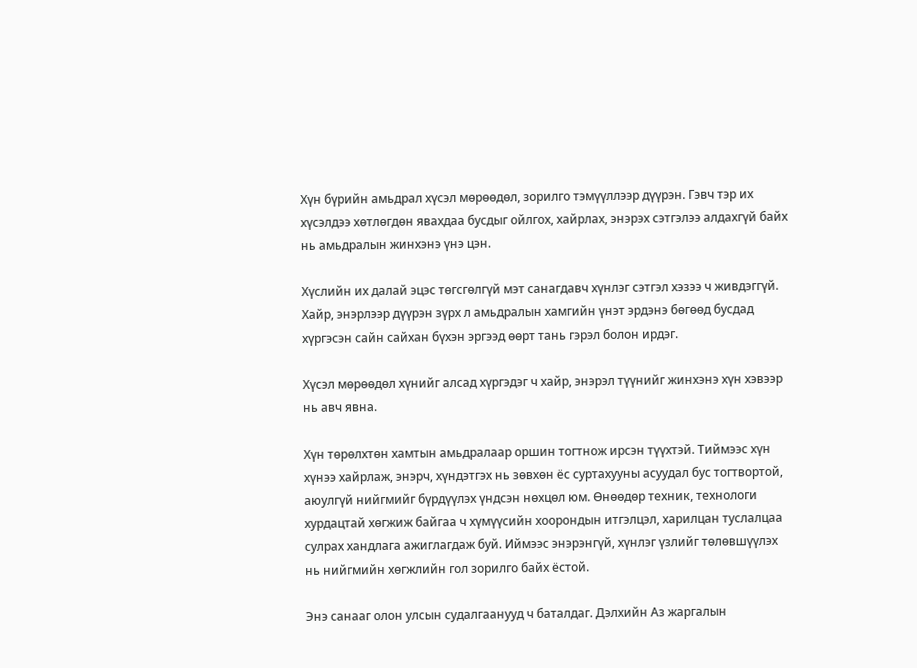Хүн бүрийн амьдрал хүсэл мөрөөдөл, зорилго тэмүүллээр дүүрэн. Гэвч тэр их хүсэлдээ хөтлөгдөн явахдаа бусдыг ойлгох, хайрлах, энэрэх сэтгэлээ алдахгүй байх нь амьдралын жинхэнэ үнэ цэн.

Хүслийн их далай эцэс төгсгөлгүй мэт санагдавч хүнлэг сэтгэл хэзээ ч живдэггүй. Хайр, энэрлээр дүүрэн зүрх л амьдралын хамгийн үнэт эрдэнэ бөгөөд бусдад хүргэсэн сайн сайхан бүхэн эргээд өөрт тань гэрэл болон ирдэг.

Хүсэл мөрөөдөл хүнийг алсад хүргэдэг ч хайр, энэрэл түүнийг жинхэнэ хүн хэвээр нь авч явна.

Хүн төрөлхтөн хамтын амьдралаар оршин тогтнож ирсэн түүхтэй. Тиймээс хүн хүнээ хайрлаж, энэрч, хүндэтгэх нь зөвхөн ёс суртахууны асуудал бус тогтвортой, аюулгүй нийгмийг бүрдүүлэх үндсэн нөхцөл юм. Өнөөдөр техник, технологи хурдацтай хөгжиж байгаа ч хүмүүсийн хоорондын итгэлцэл, харилцан туслалцаа сулрах хандлага ажиглагдаж буй. Иймээс энэрэнгүй, хүнлэг үзлийг төлөвшүүлэх нь нийгмийн хөгжлийн гол зорилго байх ёстой.

Энэ санааг олон улсын судалгаанууд ч баталдаг. Дэлхийн Аз жаргалын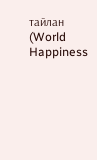тайлан (World Happiness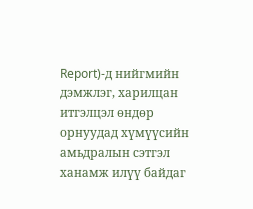Report)-д нийгмийн дэмжлэг, харилцан итгэлцэл өндөр орнуудад хүмүүсийн амьдралын сэтгэл ханамж илүү байдаг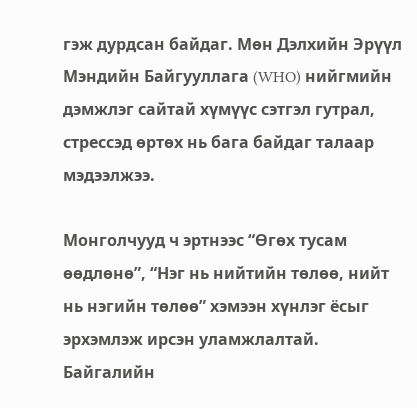гэж дурдсан байдаг. Мөн Дэлхийн Эрүүл Мэндийн Байгууллага (WHO) нийгмийн дэмжлэг сайтай хүмүүс сэтгэл гутрал, стрессэд өртөх нь бага байдаг талаар мэдээлжээ.

Монголчууд ч эртнээс “Өгөх тусам өөдлөнө”, “Нэг нь нийтийн төлөө, нийт нь нэгийн төлөө” хэмээн хүнлэг ёсыг эрхэмлэж ирсэн уламжлалтай. Байгалийн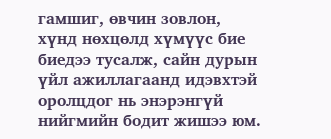гамшиг, өвчин зовлон, хүнд нөхцөлд хүмүүс бие биедээ тусалж, сайн дурын үйл ажиллагаанд идэвхтэй оролцдог нь энэрэнгүй нийгмийн бодит жишээ юм.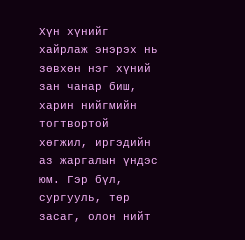Хүн хүнийг хайрлаж энэрэх нь зөвхөн нэг хүний зан чанар биш, харин нийгмийн тогтвортой хөгжил, иргэдийн аз жаргалын үндэс юм. Гэр бүл, сургууль, төр засаг, олон нийт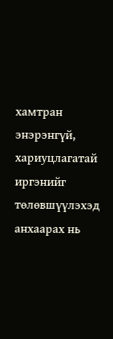хамтран энэрэнгүй, хариуцлагатай иргэнийг төлөвшүүлэхэд анхаарах нь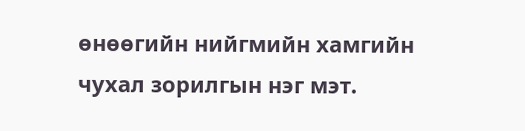өнөөгийн нийгмийн хамгийн чухал зорилгын нэг мэт.